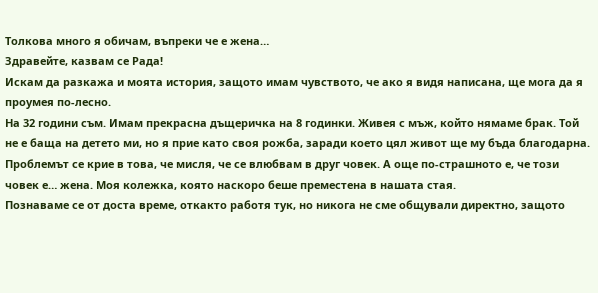Толкова много я обичам, въпреки че е жена…
Здравейте, казвам се Рада!
Искам да разкажа и моята история, защото имам чувството, че ако я видя написана, ще мога да я проумея по-лесно.
На 32 години съм. Имам прекрасна дъщеричка на 8 годинки. Живея с мъж, който нямаме брак. Той не е баща на детето ми, но я прие като своя рожба, заради което цял живот ще му бъда благодарна.
Проблемът се крие в това, че мисля, че се влюбвам в друг човек. А още по-страшното е, че този човек е… жена. Моя колежка, която наскоро беше преместена в нашата стая.
Познаваме се от доста време, откакто работя тук, но никога не сме общували директно, защото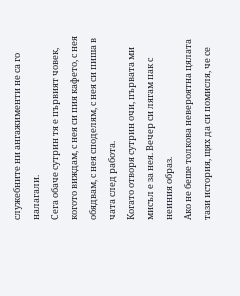служебните ни ангажименти не са го налагали.
Сега обаче сутрин тя е първият човек, когото виждам, с нея си пия кафето, с нея обядвам, с нея споделям, с нея си пиша в чата след работа.
Когато отворя сутрин очи, първата ми мисъл е за нея. Вечер си лягам пак с неиния образ.
Ако не беше толкова невероятна цялата тази история, щях да си помисля, че се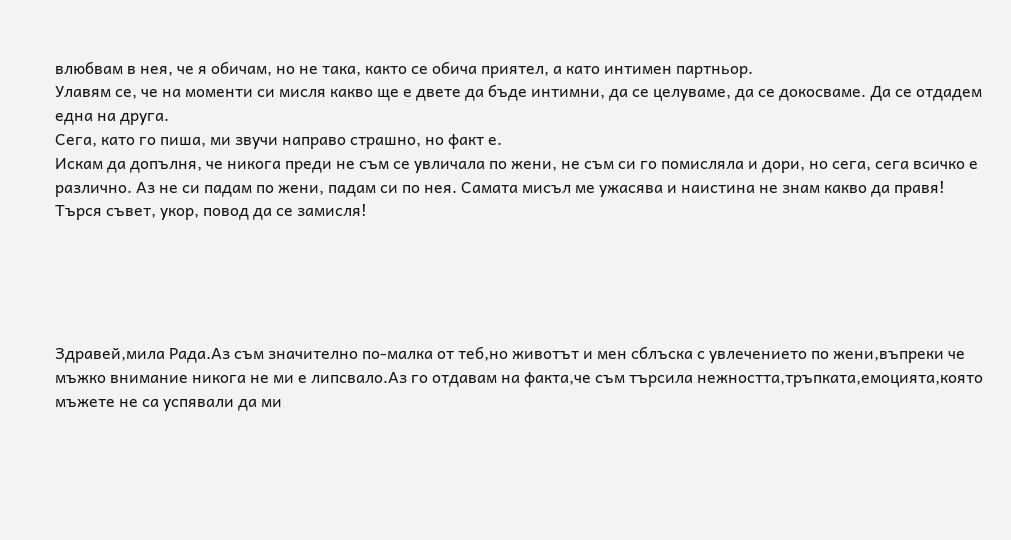влюбвам в нея, че я обичам, но не така, както се обича приятел, а като интимен партньор.
Улавям се, че на моменти си мисля какво ще е двете да бъде интимни, да се целуваме, да се докосваме. Да се отдадем една на друга.
Сега, като го пиша, ми звучи направо страшно, но факт е.
Искам да допълня, че никога преди не съм се увличала по жени, не съм си го помисляла и дори, но сега, сега всичко е различно. Аз не си падам по жени, падам си по нея. Самата мисъл ме ужасява и наистина не знам какво да правя!
Търся съвет, укор, повод да се замисля!





Здравей,мила Рада.Аз съм значително по-малка от теб,но животът и мен сблъска с увлечението по жени,въпреки че мъжко внимание никога не ми е липсвало.Аз го отдавам на факта,че съм търсила нежността,тръпката,емоцията,която мъжете не са успявали да ми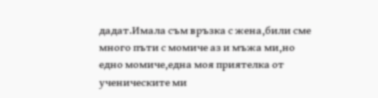дадат.Имала съм връзка с жена,били сме много пъти с момиче аз и мъжа ми,но едно момиче,една моя приятелка от ученическите ми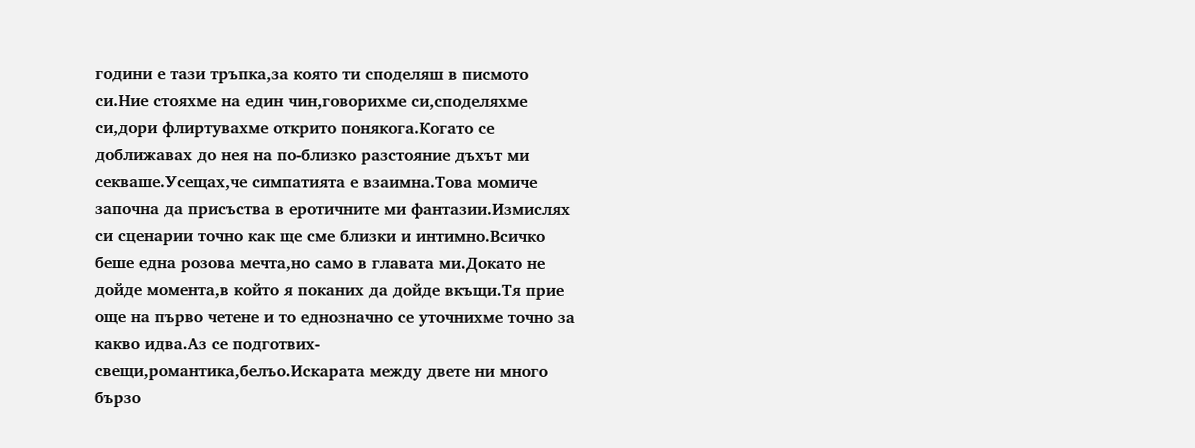години е тази тръпка,за която ти споделяш в писмото си.Ние стояхме на един чин,говорихме си,споделяхме си,дори флиртувахме открито понякога.Когато се доближавах до нея на по-близко разстояние дъхът ми секваше.Усещах,че симпатията е взаимна.Това момиче започна да присъства в еротичните ми фантазии.Измислях си сценарии точно как ще сме близки и интимно.Всичко беше една розова мечта,но само в главата ми.Докато не дойде момента,в който я поканих да дойде вкъщи.Тя прие още на първо четене и то еднозначно се уточнихме точно за какво идва.Аз се подготвих-свещи,романтика,белъо.Искарата между двете ни много бързо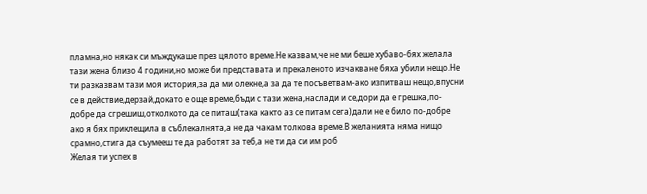пламна,но някак си мъждукаше през цялото време.Не казвам,че не ми беше хубаво-бях желала тази жена близо 4 години,но може би представата и прекаленото изчакване бяха убили нещо.Не ти разказвам тази моя история,за да ми олекне,а за да те посъветвам-ако изпитваш нещо,впусни се в действие,дерзай,докато е още време,бъди с тази жена,наслади и се,дори да е грешка,по-добре да сгрешиш,отколкото да се питаш(така както аз се питам сега)дали не е било по-добре ако я бях приклещила в съблекалнята,а не да чакам толкова време.В желанията няма нищо срамно,стига да съумееш те да работят за теб,а не ти да си им роб
Желая ти успех в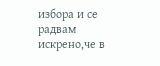избора и се радвам искрено,че в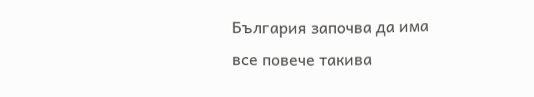България започва да има все повече такива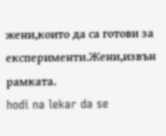жени,които да са готови за експерименти.Жени,извън рамката.
hodi na lekar da se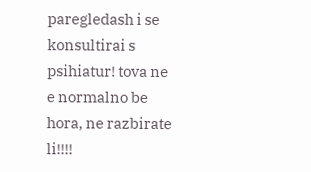paregledash i se konsultirai s psihiatur! tova ne e normalno be hora, ne razbirate li!!!!